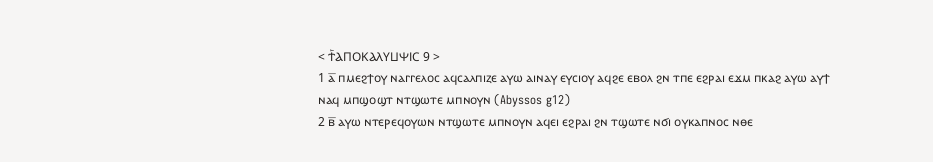< Ϯ⳰ⲀⲠⲞⲔⲀⲖⲨⳘⲮⲒⲤ 9 >
1 ⲁ̅ ⲡⲙⲉϩϯⲟⲩ ⲛⲁⲅⲅⲉⲗⲟⲥ ⲁϥⲥⲁⲗⲡⲓⲍⲉ ⲁⲩⲱ ⲁⲓⲛⲁⲩ ⲉⲩⲥⲓⲟⲩ ⲁϥϩⲉ ⲉⲃⲟⲗ ϩⲛ ⲧⲡⲉ ⲉϩⲣⲁⲓ ⲉϫⲙ ⲡⲕⲁϩ ⲁⲩⲱ ⲁⲩϯ ⲛⲁϥ ⲙⲡϣⲟϣⲧ ⲛⲧϣⲱⲧⲉ ⲙⲡⲛⲟⲩⲛ (Abyssos g12)
2 ⲃ̅ ⲁⲩⲱ ⲛⲧⲉⲣⲉϥⲟⲩⲱⲛ ⲛⲧϣⲱⲧⲉ ⲙⲡⲛⲟⲩⲛ ⲁϥⲉⲓ ⲉϩⲣⲁⲓ ϩⲛ ⲧϣⲱⲧⲉ ⲛϭⲓ ⲟⲩⲕⲁⲡⲛⲟⲥ ⲛⲑⲉ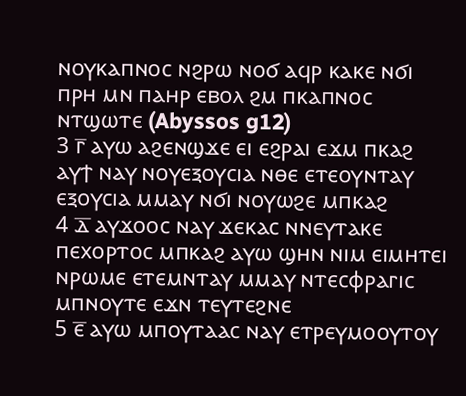ⲛⲟⲩⲕⲁⲡⲛⲟⲥ ⲛϩⲣⲱ ⲛⲟϭ ⲁϥⲣ ⲕⲁⲕⲉ ⲛϭⲓ ⲡⲣⲏ ⲙⲛ ⲡⲁⲏⲣ ⲉⲃⲟⲗ ϩⲙ ⲡⲕⲁⲡⲛⲟⲥ ⲛⲧϣⲱⲧⲉ (Abyssos g12)
3 ⲅ̅ ⲁⲩⲱ ⲁϩⲉⲛϣϫⲉ ⲉⲓ ⲉϩⲣⲁⲓ ⲉϫⲙ ⲡⲕⲁϩ ⲁⲩϯ ⲛⲁⲩ ⲛⲟⲩⲉⲝⲟⲩⲥⲓⲁ ⲛⲑⲉ ⲉⲧⲉⲟⲩⲛⲧⲁⲩ ⲉⲝⲟⲩⲥⲓⲁ ⲙⲙⲁⲩ ⲛϭⲓ ⲛⲟⲩⲱϩⲉ ⲙⲡⲕⲁϩ
4 ⲇ̅ ⲁⲩϫⲟⲟⲥ ⲛⲁⲩ ϫⲉⲕⲁⲥ ⲛⲛⲉⲩⲧⲁⲕⲉ ⲡⲉⲭⲟⲣⲧⲟⲥ ⲙⲡⲕⲁϩ ⲁⲩⲱ ϣⲏⲛ ⲛⲓⲙ ⲉⲓⲙⲏⲧⲉⲓ ⲛⲣⲱⲙⲉ ⲉⲧⲉⲙⲛⲧⲁⲩ ⲙⲙⲁⲩ ⲛⲧⲉⲥⲫⲣⲁⲅⲓⲥ ⲙⲡⲛⲟⲩⲧⲉ ⲉϫⲛ ⲧⲉⲩⲧⲉϩⲛⲉ
5 ⲉ̅ ⲁⲩⲱ ⲙⲡⲟⲩⲧⲁⲁⲥ ⲛⲁⲩ ⲉⲧⲣⲉⲩⲙⲟⲟⲩⲧⲟⲩ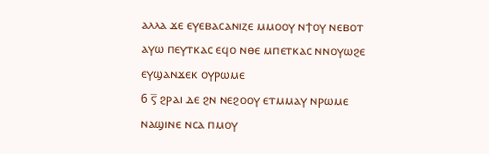ⲁⲗⲗⲁ ϫⲉ ⲉⲩⲉⲃⲁⲥⲁⲛⲓⲍⲉ ⲙⲙⲟⲟⲩ ⲛϯⲟⲩ ⲛⲉⲃⲟⲧ ⲁⲩⲱ ⲡⲉⲩⲧⲕⲁⲥ ⲉϥⲟ ⲛⲑⲉ ⲙⲡⲉⲧⲕⲁⲥ ⲛⲛⲟⲩⲱϩⲉ ⲉⲩϣⲁⲛϫⲉⲕ ⲟⲩⲣⲱⲙⲉ
6 ⲋ̅ ϩⲣⲁⲓ ⲇⲉ ϩⲛ ⲛⲉϩⲟⲟⲩ ⲉⲧⲙⲙⲁⲩ ⲛⲣⲱⲙⲉ ⲛⲁϣⲓⲛⲉ ⲛⲥⲁ ⲡⲙⲟⲩ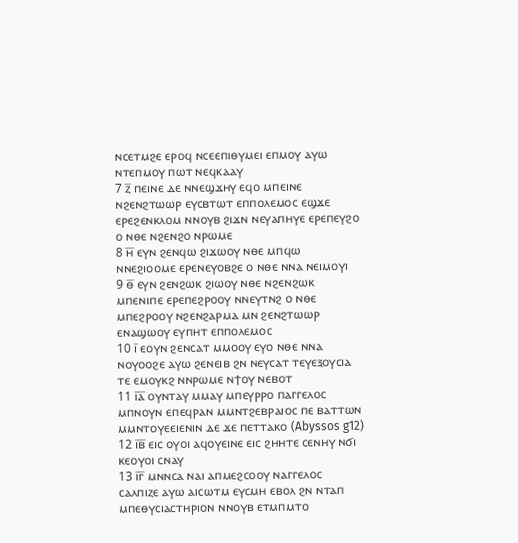ⲛⲥⲉⲧⲙϩⲉ ⲉⲣⲟϥ ⲛⲥⲉⲉⲡⲓⲑⲩⲙⲉⲓ ⲉⲡⲙⲟⲩ ⲁⲩⲱ ⲛⲧⲉⲡⲙⲟⲩ ⲡⲱⲧ ⲛⲉϥⲕⲁⲁⲩ
7 ⲍ̅ ⲡⲉⲓⲛⲉ ⲇⲉ ⲛⲛⲉϣϫⲏⲩ ⲉϥⲟ ⲙⲡⲉⲓⲛⲉ ⲛϩⲉⲛϩⲧⲱⲱⲣ ⲉⲩⲥⲃⲧⲱⲧ ⲉⲡⲡⲟⲗⲉⲙⲟⲥ ⲉϣϫⲉ ⲉⲣⲉϩⲉⲛⲕⲗⲟⲙ ⲛⲛⲟⲩⲃ ϩⲓϫⲛ ⲛⲉⲩⲁⲡⲏⲩⲉ ⲉⲣⲉⲡⲉⲩϩⲟ ⲟ ⲛⲑⲉ ⲛϩⲉⲛϩⲟ ⲛⲣⲱⲙⲉ
8 ⲏ̅ ⲉⲩⲛ ϩⲉⲛϥⲱ ϩⲓϫⲱⲟⲩ ⲛⲑⲉ ⲙⲡϥⲱ ⲛⲛⲉϩⲓⲟⲟⲙⲉ ⲉⲣⲉⲛⲉⲩⲟⲃϩⲉ ⲟ ⲛⲑⲉ ⲛⲛⲁ ⲛⲉⲓⲙⲟⲩⲓ
9 ⲑ̅ ⲉⲩⲛ ϩⲉⲛϩⲱⲕ ϩⲓⲱⲟⲩ ⲛⲑⲉ ⲛϩⲉⲛϩⲱⲕ ⲙⲡⲉⲛⲓⲡⲉ ⲉⲣⲉⲡⲉϩⲣⲟⲟⲩ ⲛⲛⲉⲩⲧⲛϩ ⲟ ⲛⲑⲉ ⲙⲡⲉϩⲣⲟⲟⲩ ⲛϩⲉⲛϩⲁⲣⲙⲁ ⲙⲛ ϩⲉⲛϩⲧⲱⲱⲣ ⲉⲛⲁϣⲱⲟⲩ ⲉⲩⲡⲏⲧ ⲉⲡⲡⲟⲗⲉⲙⲟⲥ
10 ⲓ̅ ⲉⲟⲩⲛ ϩⲉⲛⲥⲁⲧ ⲙⲙⲟⲟⲩ ⲉⲩⲟ ⲛⲑⲉ ⲛⲛⲁ ⲛⲟⲩⲟⲟϩⲉ ⲁⲩⲱ ϩⲉⲛⲉⲓⲃ ϩⲛ ⲛⲉⲩⲥⲁⲧ ⲧⲉⲩⲉⲝⲟⲩⲥⲓⲁ ⲧⲉ ⲉⲙⲟⲩⲕϩ ⲛⲛⲣⲱⲙⲉ ⲛϯⲟⲩ ⲛⲉⲃⲟⲧ
11 ⲓ̅ⲁ̅ ⲟⲩⲛⲧⲁⲩ ⲙⲙⲁⲩ ⲙⲡⲉⲩⲣⲣⲟ ⲡⲁⲅⲅⲉⲗⲟⲥ ⲙⲡⲛⲟⲩⲛ ⲉⲡⲉϥⲣⲁⲛ ⲙⲙⲛⲧϩⲉⲃⲣⲁⲓⲟⲥ ⲡⲉ ⲃⲁⲧⲧⲱⲛ ⲙⲙⲛⲧⲟⲩⲉⲉⲓⲉⲛⲓⲛ ⲇⲉ ϫⲉ ⲡⲉⲧⲧⲁⲕⲟ (Abyssos g12)
12 ⲓ̅ⲃ̅ ⲉⲓⲥ ⲟⲩⲟⲓ ⲁϥⲟⲩⲉⲓⲛⲉ ⲉⲓⲥ ϩⲏⲏⲧⲉ ⲥⲉⲛⲏⲩ ⲛϭⲓ ⲕⲉⲟⲩⲟⲓ ⲥⲛⲁⲩ
13 ⲓ̅ⲅ̅ ⲙⲛⲛⲥⲁ ⲛⲁⲓ ⲁⲡⲙⲉϩⲥⲟⲟⲩ ⲛⲁⲅⲅⲉⲗⲟⲥ ⲥⲁⲗⲡⲓⲍⲉ ⲁⲩⲱ ⲁⲓⲥⲱⲧⲙ ⲉⲩⲥⲙⲏ ⲉⲃⲟⲗ ϩⲛ ⲛⲧⲁⲡ ⲙⲡⲉⲑⲩⲥⲓⲁⲥⲧⲏⲣⲓⲟⲛ ⲛⲛⲟⲩⲃ ⲉⲧⲙⲡⲙⲧⲟ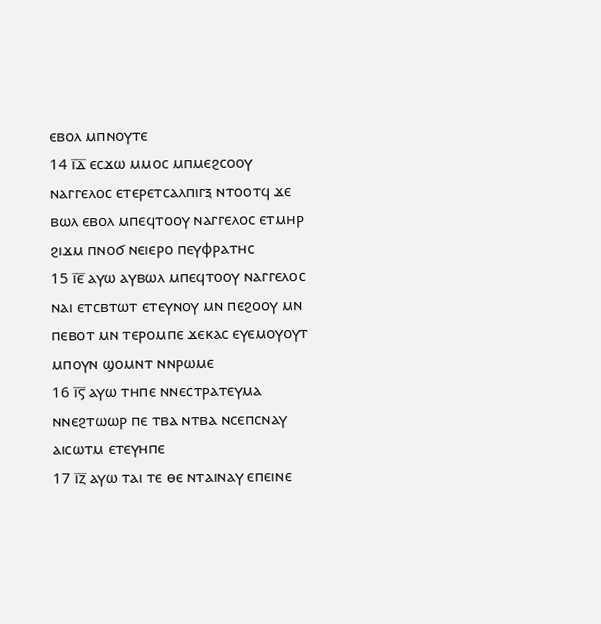ⲉⲃⲟⲗ ⲙⲡⲛⲟⲩⲧⲉ
14 ⲓ̅ⲇ̅ ⲉⲥϫⲱ ⲙⲙⲟⲥ ⲙⲡⲙⲉϩⲥⲟⲟⲩ ⲛⲁⲅⲅⲉⲗⲟⲥ ⲉⲧⲉⲣⲉⲧⲥⲁⲗⲡⲓⲅⲝ ⲛⲧⲟⲟⲧϥ ϫⲉ ⲃⲱⲗ ⲉⲃⲟⲗ ⲙⲡⲉϥⲧⲟⲟⲩ ⲛⲁⲅⲅⲉⲗⲟⲥ ⲉⲧⲙⲏⲣ ϩⲓϫⲙ ⲡⲛⲟϭ ⲛⲉⲓⲉⲣⲟ ⲡⲉⲩⲫⲣⲁⲧⲏⲥ
15 ⲓ̅ⲉ̅ ⲁⲩⲱ ⲁⲩⲃⲱⲗ ⲙⲡⲉϥⲧⲟⲟⲩ ⲛⲁⲅⲅⲉⲗⲟⲥ ⲛⲁⲓ ⲉⲧⲥⲃⲧⲱⲧ ⲉⲧⲉⲩⲛⲟⲩ ⲙⲛ ⲡⲉϩⲟⲟⲩ ⲙⲛ ⲡⲉⲃⲟⲧ ⲙⲛ ⲧⲉⲣⲟⲙⲡⲉ ϫⲉⲕⲁⲥ ⲉⲩⲉⲙⲟⲩⲟⲩⲧ ⲙⲡⲟⲩⲛ ϣⲟⲙⲛⲧ ⲛⲛⲣⲱⲙⲉ
16 ⲓ̅ⲋ̅ ⲁⲩⲱ ⲧⲏⲡⲉ ⲛⲛⲉⲥⲧⲣⲁⲧⲉⲩⲙⲁ ⲛⲛⲉϩⲧⲱⲱⲣ ⲡⲉ ⲧⲃⲁ ⲛⲧⲃⲁ ⲛⲥⲉⲡⲥⲛⲁⲩ ⲁⲓⲥⲱⲧⲙ ⲉⲧⲉⲩⲏⲡⲉ
17 ⲓ̅ⲍ̅ ⲁⲩⲱ ⲧⲁⲓ ⲧⲉ ⲑⲉ ⲛⲧⲁⲓⲛⲁⲩ ⲉⲡⲉⲓⲛⲉ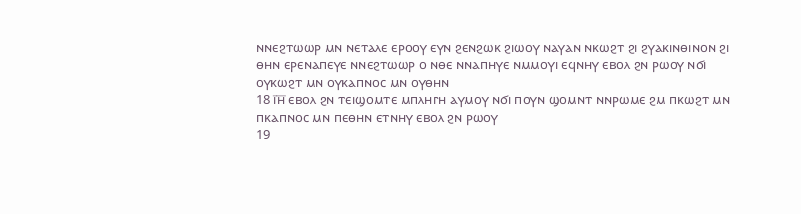ⲛⲛⲉϩⲧⲱⲱⲣ ⲙⲛ ⲛⲉⲧⲁⲗⲉ ⲉⲣⲟⲟⲩ ⲉⲩⲛ ϩⲉⲛϩⲱⲕ ϩⲓⲱⲟⲩ ⲛⲁⲩⲁⲛ ⲛⲕⲱϩⲧ ϩⲓ ϩⲩⲁⲕⲓⲛⲑⲓⲛⲟⲛ ϩⲓ ⲑⲏⲛ ⲉⲣⲉⲛⲁⲡⲉⲩⲉ ⲛⲛⲉϩⲧⲱⲱⲣ ⲟ ⲛⲑⲉ ⲛⲛⲁⲡⲏⲩⲉ ⲛⲙⲙⲟⲩⲓ ⲉϥⲛⲏⲩ ⲉⲃⲟⲗ ϩⲛ ⲣⲱⲟⲩ ⲛϭⲓ ⲟⲩⲕⲱϩⲧ ⲙⲛ ⲟⲩⲕⲁⲡⲛⲟⲥ ⲙⲛ ⲟⲩⲑⲏⲛ
18 ⲓ̅ⲏ̅ ⲉⲃⲟⲗ ϩⲛ ⲧⲉⲓϣⲟⲙⲧⲉ ⲙⲡⲗⲏⲅⲏ ⲁⲩⲙⲟⲩ ⲛϭⲓ ⲡⲟⲩⲛ ϣⲟⲙⲛⲧ ⲛⲛⲣⲱⲙⲉ ϩⲙ ⲡⲕⲱϩⲧ ⲙⲛ ⲡⲕⲁⲡⲛⲟⲥ ⲙⲛ ⲡⲉⲑⲏⲛ ⲉⲧⲛⲏⲩ ⲉⲃⲟⲗ ϩⲛ ⲣⲱⲟⲩ
19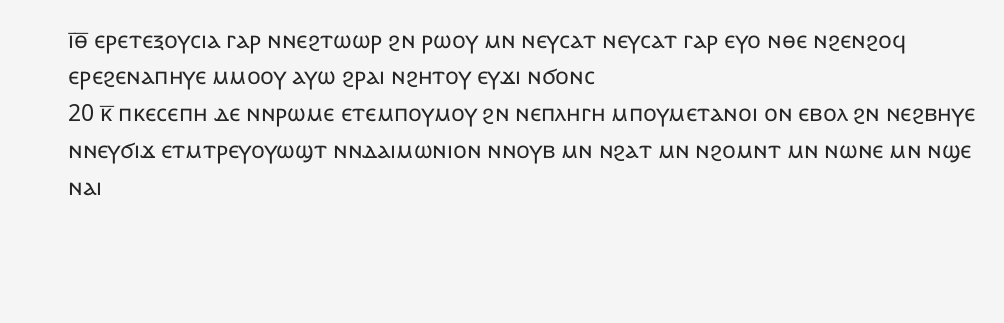ⲓ̅ⲑ̅ ⲉⲣⲉⲧⲉⲝⲟⲩⲥⲓⲁ ⲅⲁⲣ ⲛⲛⲉϩⲧⲱⲱⲣ ϩⲛ ⲣⲱⲟⲩ ⲙⲛ ⲛⲉⲩⲥⲁⲧ ⲛⲉⲩⲥⲁⲧ ⲅⲁⲣ ⲉⲩⲟ ⲛⲑⲉ ⲛϩⲉⲛϩⲟϥ ⲉⲣⲉϩⲉⲛⲁⲡⲏⲩⲉ ⲙⲙⲟⲟⲩ ⲁⲩⲱ ϩⲣⲁⲓ ⲛϩⲏⲧⲟⲩ ⲉⲩϫⲓ ⲛϭⲟⲛⲥ
20 ⲕ̅ ⲡⲕⲉⲥⲉⲡⲏ ⲇⲉ ⲛⲛⲣⲱⲙⲉ ⲉⲧⲉⲙⲡⲟⲩⲙⲟⲩ ϩⲛ ⲛⲉⲡⲗⲏⲅⲏ ⲙⲡⲟⲩⲙⲉⲧⲁⲛⲟⲓ ⲟⲛ ⲉⲃⲟⲗ ϩⲛ ⲛⲉϩⲃⲏⲩⲉ ⲛⲛⲉⲩϭⲓϫ ⲉⲧⲙⲧⲣⲉⲩⲟⲩⲱϣⲧ ⲛⲛⲇⲁⲓⲙⲱⲛⲓⲟⲛ ⲛⲛⲟⲩⲃ ⲙⲛ ⲛϩⲁⲧ ⲙⲛ ⲛϩⲟⲙⲛⲧ ⲙⲛ ⲛⲱⲛⲉ ⲙⲛ ⲛϣⲉ ⲛⲁⲓ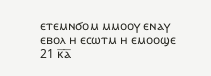ⲉⲧⲉⲙⲛϭⲟⲙ ⲙⲙⲟⲟⲩ ⲉⲛⲁⲩ ⲉⲃⲟⲗ ⲏ ⲉⲥⲱⲧⲙ ⲏ ⲉⲙⲟⲟϣⲉ
21 ⲕ̅ⲁ̅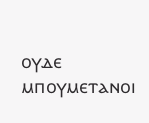ⲟⲩⲇⲉ ⲙⲡⲟⲩⲙⲉⲧⲁⲛⲟⲓ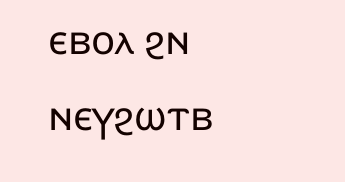ⲉⲃⲟⲗ ϩⲛ ⲛⲉⲩϩⲱⲧⲃ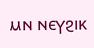ⲙⲛ ⲛⲉⲩϩⲓⲕ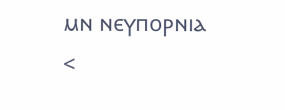ⲙⲛ ⲛⲉⲩⲡⲟⲣⲛⲓⲁ
<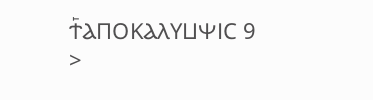Ϯ⳰ⲀⲠⲞⲔⲀⲖⲨⳘⲮⲒⲤ 9 >